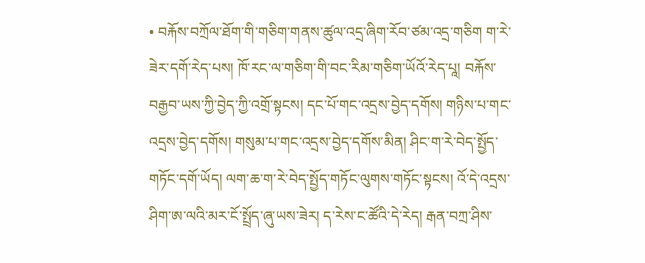• བརྐོས་བཀྲོལ་ཐོག་གི་གཅིག་གནས་ཚུལ་འདྲ་ཞིག་རོབ་ཙམ་འདྲ་གཅིག ག་རེ་ཟེར་དགོ་རེད་པས། ཁོ་རང་ལ་གཅིག་གི་བང་རིམ་གཅིག་ཡོའོ་རེད་པཱ། བརྐོས་བརྒྱབ་ཡས་ཀྱི་བྱེད་ཀྱི་འགྲོ་སྟངས། དང་པོ་གང་འདྲས་བྱེད་དགོས། གཉིས་པ་གང་འདྲས་བྱེད་དགོས། གསུམ་པ་གང་འདྲས་བྱེད་དགོས་མིན། ཤིང་ག་རེ་བེད་སྤྱོད་གཏོང་དགོ་ཡོད། ལག་ཆ་ག་རེ་བེད་སྤྱོད་གཏོང་ལུགས་གཏོང་སྟངས། འོ་དེ་འདྲས་ཤིག་ཨ་ལའི་མར་ངོ་སྤྲོད་ཞུ་ཡས་ཟེར། ད་རེས་ང་ཚོའི་དེ་རེད། རྒན་བཀྲ་ཤིས་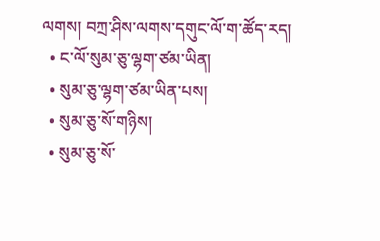ལགས། བཀྲ་ཤིས་ལགས་དགུང་ལོ་ག་ཚོད་རད།
  • ང་ལོ་སུམ་ཅུ་ལྷག་ཙམ་ཡིན།
  • སུམ་ཅུ་ལྷག་ཙམ་ཡིན་པས།
  • སུམ་ཅུ་སོ་གཉིས།
  • སུམ་ཅུ་སོ་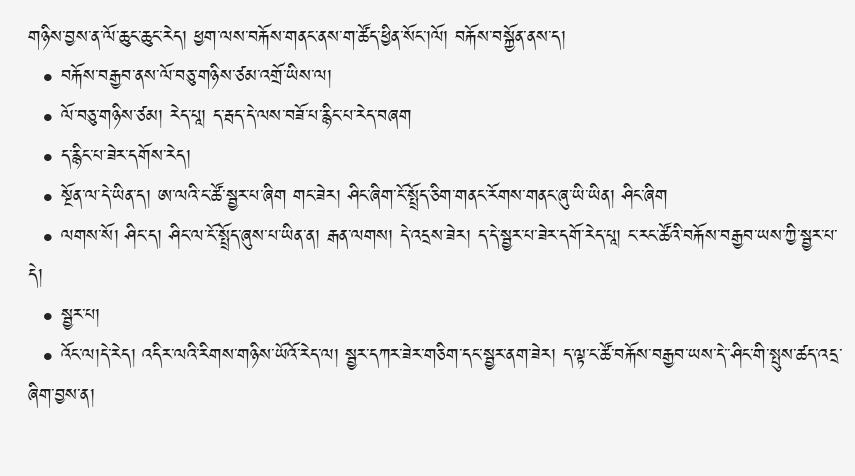གཉིས་བྱས་ན་ལོ་ཆུང་ཆུང་རེད། ཕྱག་ལས་བརྐོས་གནང་ནས་ག་ཚོད་ཕྱིན་སོང་།ལོ། བརྐོས་བསྐྱོན་ནས་ད།
  • བརྐོས་བརྒྱབ་ནས་ལོ་བཅུ་གཉིས་ཙམ་འགྲོ་ཡིས་ལ།
  • ལོ་བཅུ་གཉིས་ཙམ། རེད་པཱ། ད་རྦད་དེ་ལས་བཟོ་པ་རྙིང་པ་རེད་བཞག
  • ད་རྙིང་པ་ཟེར་དགོས་རེད།
  • སྔོན་ལ་དེ་ཡིན་ད། ཨ་ལའི་ང་ཚོ་སྦྱར་པ་ཞིག གང་ཟེར། ཤིང་ཞིག་ངོ་སྤྲོད་ཅིག་གནང་རོགས་གནང་ཞུ་ཡི་ཡིན། ཤིང་ཞིག
  • ལགས་སོ། ཤིང་ད། ཤིང་ལ་ངོ་སྤྲོད་ཞུས་པ་ཡིན་ན། རྒན་ལགས། དེ་འདྲས་ཟེར། ད་དེ་སྦྱར་པ་ཟེར་དགོ་རེད་པཱ། ང་རང་ཚོའི་བརྐོས་བརྒྱབ་ཡས་ཀྱི་སྦྱར་པ་དེ།
  • སྦྱར་པ།
  • འོང་ལ།དེ་རེད། འདིར་ལའི་རིགས་གཉིས་ཡོའོ་རེད་ལ། སྦྱར་དཀར་ཟེར་གཅིག་དང་སྦྱར་ནག་ཟེར། ད་ལྟ་ང་ཚོ་བརྐོས་བརྒྱབ་ཡས་དེ་་ཤིང་གི་སྤུས་ཚད་འདྲ་ཞིག་བྱས་ན།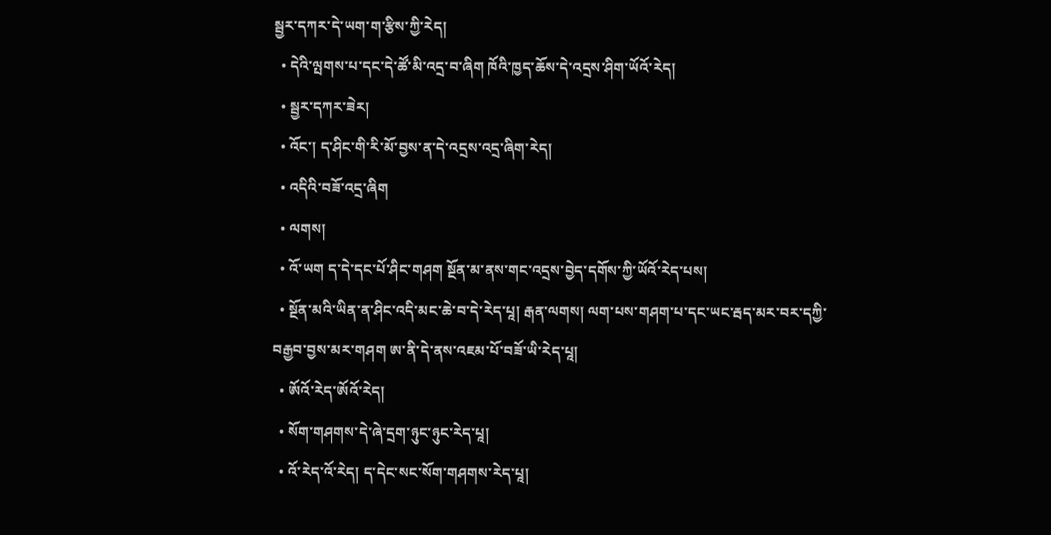སྦྱར་དཀར་དེ་ཡག་ག་རྩིས་ཀྱི་རེད།
  • དེའི་ལྤགས་པ་དང་དེ་ཚོ་མི་འདྲ་བ་ཞིག ཁོའི་ཁྱད་ཆོས་དེ་འདྲས་ཤིག་ཡོའོ་རེད།
  • སྦྱར་དཀར་ཟེར།
  • འོང་། ད་ཤིང་གི་རི་མོ་བྱས་ན་དེ་འདྲས་འདྲ་ཞིག་རེད།
  • འདིའི་བཟོ་འདྲ་ཞིག
  • ལགས།
  • འོ་ཡག ད་དེ་དང་པོ་ཤིང་གཤག སྔོན་མ་ནས་གང་འདྲས་བྱེད་དགོས་ཀྱི་ཡོའོ་རེད་པས།
  • སྔོན་མའི་ཡིན་ན་ཤིང་འདི་མང་ཆེ་བ་དེ་རེད་པཱ། རྒན་ལགས། ལག་པས་གཤག་པ་དང་ཡང་རྦད་མར་བར་དཀྱི་བརྒྱབ་བྱས་མར་གཤག ཨ་ནི་དེ་ནས་འཇམ་པོ་བཟོ་ཡི་རེད་པཱ།
  • ཨོའོ་རེད་ཨོའོ་རེད།
  • སོག་གཤགས་དེ་ཞེ་དྲག་ཉུང་ཉུང་རེད་པཱ།
  • འོ་རེད་འོ་རེད། ད་དེང་སང་སོག་གཤགས་རེད་པཱ།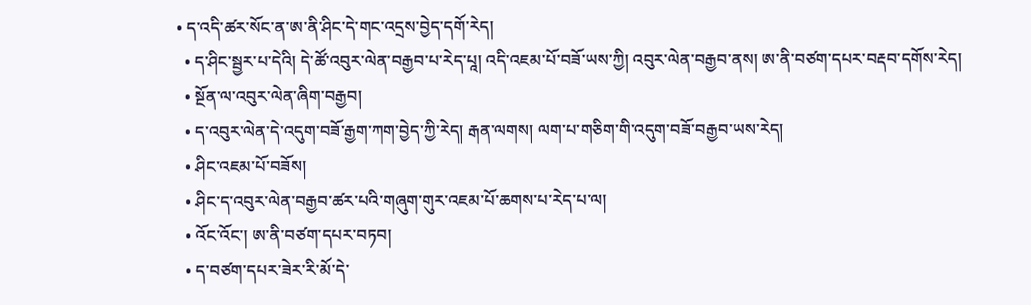• ད་འདི་ཚར་སོང་ན་ཨ་ནི་ཤིང་དེ་གང་འདྲས་བྱེད་དགོ་རེད།
  • ད་ཤིང་སྦྱར་པ་དེའི། དེ་ཚོ་འབུར་ལེན་བརྒྱབ་པ་རེད་པཱ། འདི་འཇམ་པོ་བཟོ་ཡས་ཀྱི། འབུར་ལེན་བརྒྱབ་ནས། ཨ་ནི་བཙག་དཔར་བརྡབ་དགོས་རེད།
  • སྔོན་ལ་འབུར་ལེན་ཞིག་བརྒྱབ།
  • ད་འབུར་ལེན་དེ་འདུག་བཟོ་རྒྱག་ཀག་བྱེད་ཀྱི་རེད། རྒན་ལགས། ལག་པ་གཅིག་གི་འདུག་བཟོ་བརྒྱབ་ཡས་རེད།
  • ཤིང་འཇམ་པོ་བཟོས།
  • ཤིང་ད་འབུར་ལེན་བརྒྱབ་ཚར་པའི་གཞུག་གུར་འཇམ་པོ་ཆགས་པ་རེད་པ་ལ།
  • འོང་འོང་། ཨ་ནི་བཙག་དཔར་བཏབ།
  • ད་བཙག་དཔར་ཟེར་རི་མོ་དེ་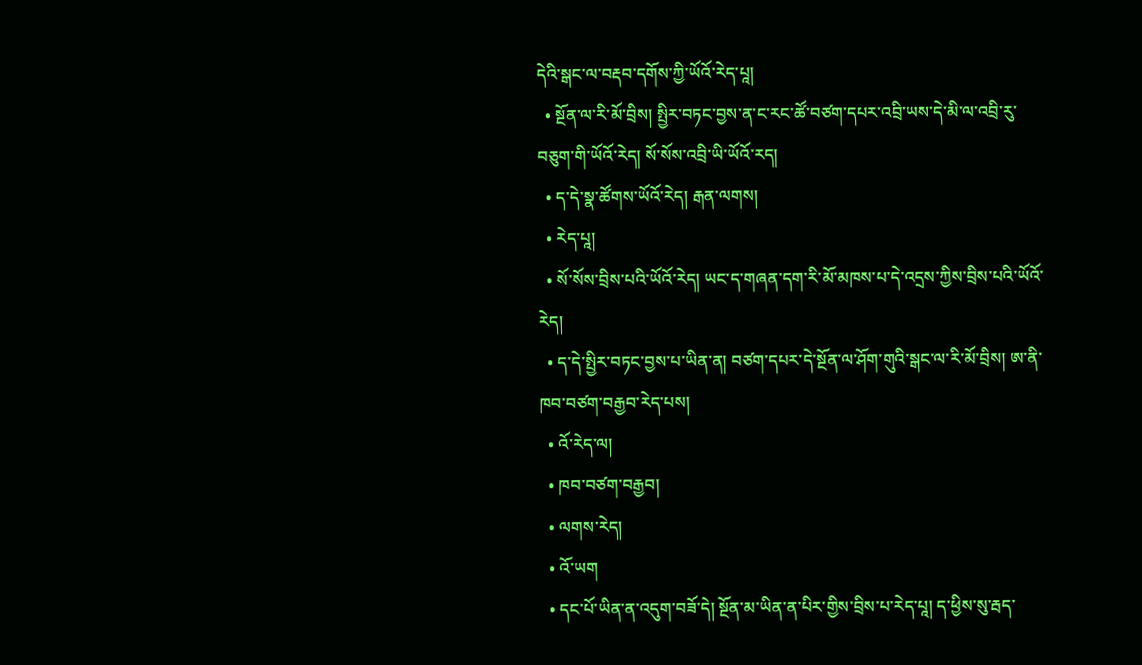དེའི་སྒང་ལ་བརྡབ་དགོས་ཀྱི་ཡོའོ་རེད་པཱ།
  • སྔོན་ལ་རི་མོ་བྲིས། སྤྱིར་བཏང་བྱས་ན་ང་རང་ཚོ་བཙག་དཔར་འབྲི་ཡས་དེ་མི་ལ་འབྲི་རུ་བཅུག་གི་ཡོའོ་རེད། སོ་སོས་འབྲི་ཡི་ཡོའོ་རད།
  • ད་དེ་སྣ་ཚོགས་ཡོའོ་རེད། རྒན་ལགས།
  • རེད་པཱ།
  • སོ་སོས་བྲིས་པའི་ཡོའོ་རེད། ཡང་ད་གཞན་དག་རི་མོ་མཁས་པ་དེ་འདྲས་ཀྱིས་བྲིས་པའི་ཡོའོ་རེད།
  • ད་དེ་སྤྱིར་བཏང་བྱས་པ་ཡིན་ན། བཙག་དཔར་དེ་སྔོན་ལ་ཤོག་གུའི་སྒང་ལ་རི་མོ་བྲིས། ཨ་ནི་ཁབ་བཙག་བརྒྱབ་རེད་པས།
  • འོ་རེད་ལ།
  • ཁབ་བཙག་བརྒྱབ།
  • ལགས་རེད།
  • འོ་ཡག
  • དང་པོ་ཡིན་ན་འདུག་བཟོ་དེ། སྔོན་མ་ཡིན་ན་པིར་གྱིས་བྲིས་པ་རེད་པཱ། ད་ཕྱིས་སུ་རྦད་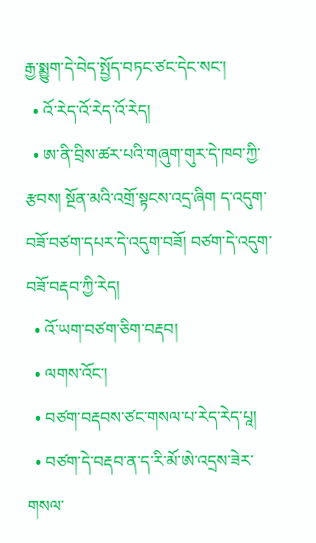རྒྱ་སྨྱུག་དེ་བེད་སྤྱོད་བཏང་ཙང་དེང་སང་།
  • འོ་རེད་འོ་རེད་འོ་རེད།
  • ཨ་ནི་བྲིས་ཚར་པའི་གཞུག་གུར་དེ་ཁབ་ཀྱི་རྩབས། སྔོན་མའི་འགྲོ་སྟངས་འདྲ་ཞིག ད་འདུག་བཟོ་བཙག་དཔར་དེ་འདུག་བཟོ། བཙག་དེ་འདུག་བཟོ་བརྡབ་ཀྱི་རེད།
  • འོ་ཡག་བཙག་ཅིག་བརྡབ།
  • ལགས་འོང་།
  • བཙག་བརྡབས་ཙང་གསལ་པ་རེད་རེད་པཱ།
  • བཙག་དེ་བརྡབ་ན་ད་རི་མོ་ཨེ་འདྲས་ཟེར་གསལ་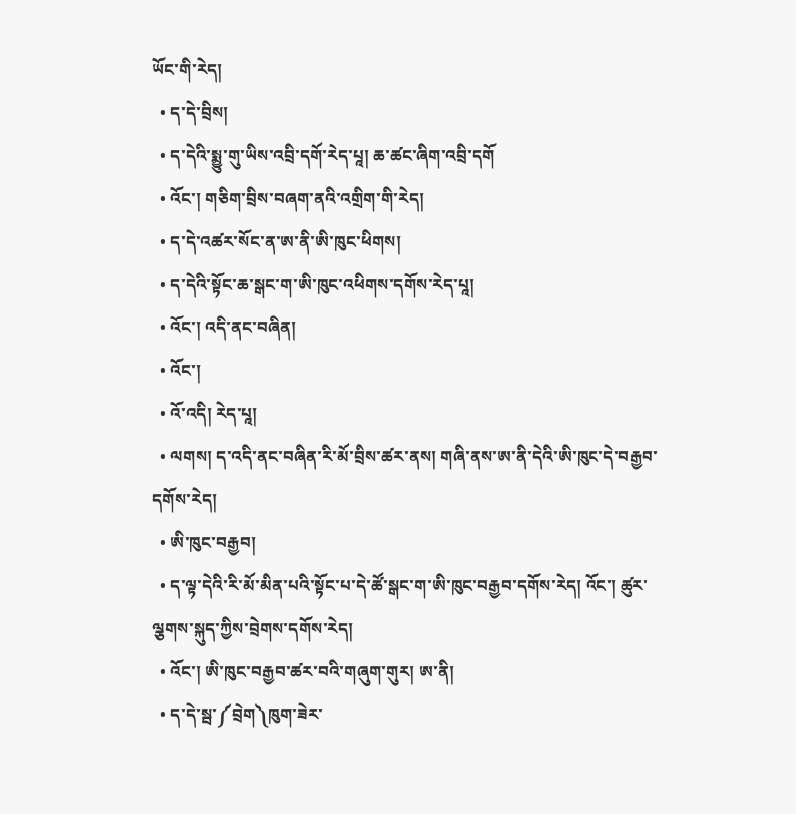ཡོང་གི་རེད།
  • ད་དེ་བྲིས།
  • ད་དེའི་སྨྱུ་གུ་ཡིས་འབྲི་དགོ་རེད་པཱ། ཆ་ཚང་ཞིག་འབྲི་དགོ
  • འོང་། གཅིག་བྲིས་བཞག་ནའི་འགྲིག་གི་རེད།
  • ད་དེ་འཚར་སོང་ན་ཨ་ནི་ཨི་ཁུང་ཕིགས།
  • ད་དེའི་སྟོང་ཆ་སྒང་ག་ཨི་ཁུང་འཕིགས་དགོས་རེད་པཱ།
  • འོང་། འདི་ནང་བཞིན།
  • འོང་།
  • འོ་འདི། རེད་པཱ།
  • ལགས། ད་འདི་ནང་བཞིན་རི་མོ་བྲིས་ཚར་ནས། གཞི་ནས་ཨ་ནི་དེའི་ཨི་ཁུང་དེ་བརྒྱབ་དགོས་རེད།
  • ཨི་ཁུང་བརྒྱབ།
  • ད་ལྟ་དེའི་རི་མོ་མིན་པའི་སྟོང་པ་དེ་ཚོ་སྒང་ག་ཨི་ཁུང་བརྒྱབ་དགོས་རེད། འོང་། ཚུར་ལྕགས་སྐུད་ཀྱིས་བྲེགས་དགོས་རེད།
  • འོང་། ཨི་ཁུང་བརྒྱབ་ཚར་བའི་གཞུག་གུར། ཨ་ནི།
  • ད་དེ་སྦ་༼བྲེག༽ཁུག་ཟེར་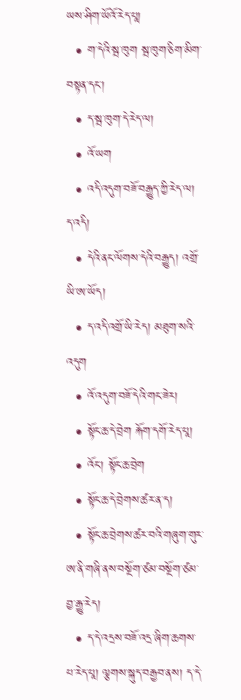ཡས་ཤིག་ཡོའོ་རེད་པཱ།
  • ག་དེའི་སྦ་ཁུག སྦ་ཁུག་ཅིག་མིག་བསྟན་དང་།
  • ད་སྦ་ཁུག་དེ་རེད་ལ།
  • འོ་ཡག
  • འདི་འདུག་བཟོ་བརྒྱུད་ཀྱི་རེད་ལ། ད་འདི།
  • དེའི་ནང་ལོགས་དེའི་བརྒྱུད། འགྲོ་ཡི་ཨ་ཡོད།
  • ད་འདི་འགྲོ་ཡི་རེད། མཐུག་སའི་འདུག
  • འོ་འདུག་བཟོ་དེའི་གང་ཟེར།
  • སྟོང་ཆ་དེ་བྲེག རྐོག་དགོ་རེད་པཱ།
  • འོང་། སྟོང་ཆ་བྲེག
  • སྟོང་ཆ་དེ་བྲེགས་ཚར་ན་ད།
  • སྟོང་ཆ་བྲེགས་ཚར་བའི་གཞུག་གུར་ཨ་ནི་གཞི་ནས་བསྔོག་ཙམ་བསྔོག་ཙམ་བྱ་རྒྱུ་རེད།
  • ད་དེ་འདྲས་བཟོ་འདྲ་ཞིག་ཆགས་པ་རེད་པཱ། ལྕགས་སྐུད་བརྒྱབ་ནས། ད་དེ་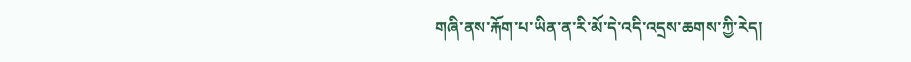གཞི་ནས་རྐོག་པ་ཡིན་ན་རི་མོ་དེ་འདི་འདྲས་ཆགས་ཀྱི་རེད།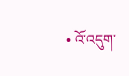• འོ་འདུག་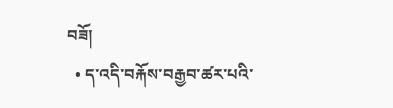བཟོ།
  • ད་འདི་བརྐོས་བརྒྱབ་ཚར་པའི་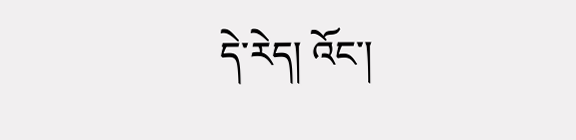དེ་རེད། འོང་།